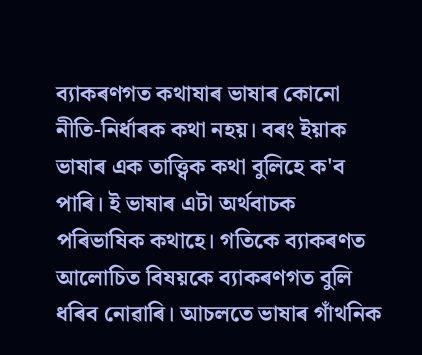ব্যাকৰণগত কথাষাৰ ভাষাৰ কোনো নীতি-নির্ধাৰক কথা নহয়। বৰং ইয়াক ভাষাৰ এক তাত্ত্বিক কথা বুলিহে ক'ব পাৰি। ই ভাষাৰ এটা অর্থবাচক পৰিভাষিক কথাহে। গতিকে ব্যাকৰণত আলোচিত বিষয়কে ব্যাকৰণগত বুলি ধৰিব নোৱাৰি। আচলতে ভাষাৰ গাঁথনিক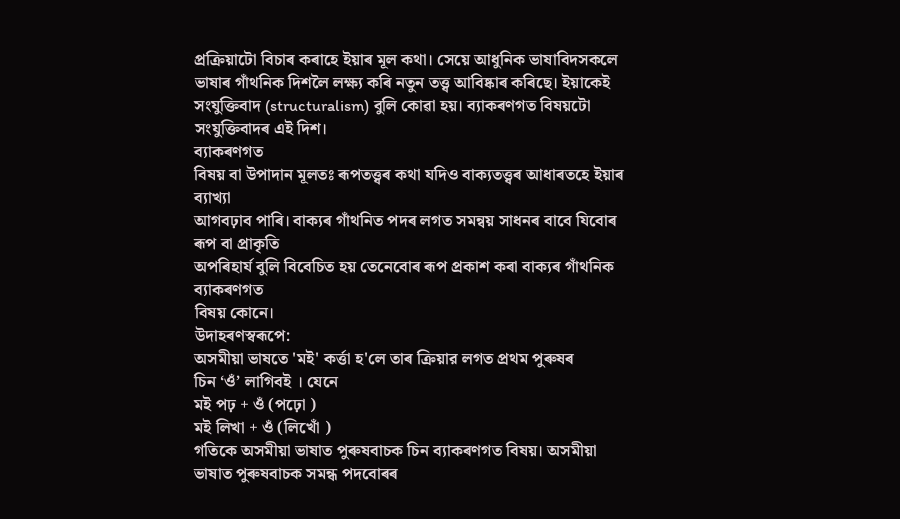প্রক্রিয়াটো বিচাৰ কৰাহে ইয়াৰ মূল কথা। সেয়ে আধুনিক ভাষাবিদসকলে ভাষাৰ গাঁথনিক দিশলৈ লক্ষ্য কৰি নতুন তত্ত্ব আবিষ্কাৰ কৰিছে। ইয়াকেই সংযুক্তিবাদ (structuralism) বুলি কোৱা হয়। ব্যাকৰণগত বিষয়টো সংযুক্তিবাদৰ এই দিশ।
ব্যাকৰণগত
বিষয় বা উপাদান মূলতঃ ৰূপতত্ত্বৰ কথা যদিও বাক্যতত্ত্বৰ আধাৰতহে ইয়াৰ ব্যাখ্যা
আগবঢ়াব পাৰি। বাক্যৰ গাঁথনিত পদৰ লগত সমন্বয় সাধনৰ বাবে যিবোৰ ৰূপ বা প্রাকৃতি
অপৰিহাৰ্য বুলি বিবেচিত হয় তেনেবোৰ ৰূপ প্রকাশ কৰা বাক্যৰ গাঁথনিক ব্যাকৰণগত
বিষয় কোনে।
উদাহৰণস্বৰূপে:
অসমীয়া ভাষতে 'মই' কৰ্ত্তা হ'লে তাৰ ক্রিয়ার লগত প্ৰথম পুৰুষৰ
চিন ‘ওঁ’ লাগিবই । যেনে
মই পঢ় + ওঁ (পঢ়ো )
মই লিখা + ওঁ (লিখোঁ )
গতিকে অসমীয়া ভাষাত পুৰুষবাচক চিন ব্যাকৰণগত বিষয়। অসমীয়া ভাষাত পুৰুষবাচক সমন্ধ পদবোৰৰ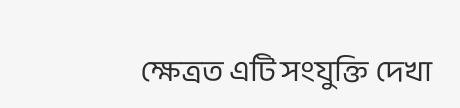ক্ষেত্রত এটি সংযুক্তি দেখা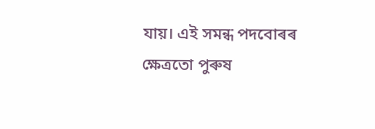যায়। এই সমন্ধ পদবোৰৰ ক্ষেত্রতো পুৰুষ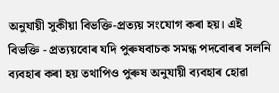অনুযায়ী সুকীয়া বিভক্তি-প্রত্যয় সংযোগ কৰা হয়। এই বিভক্তি - প্রত্যয়বোৰ যদি পুৰুষবাচক সমন্ধ পদবোৰৰ সলনি ব্যবহাৰ কৰা হয় তথাপিও পুৰুষ অনুযায়ী ব্যবহাৰ হোৱা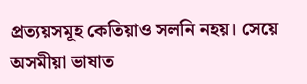প্রত্যয়সমূহ কেতিয়াও সলনি নহয়। সেয়ে অসমীয়া ভাষাত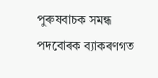পুৰুষবাচক সমন্ধ পদবোৰক ব্যাকৰণগত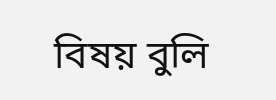বিষয় বুলি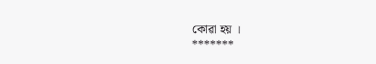কোৱা হয় ।
*******